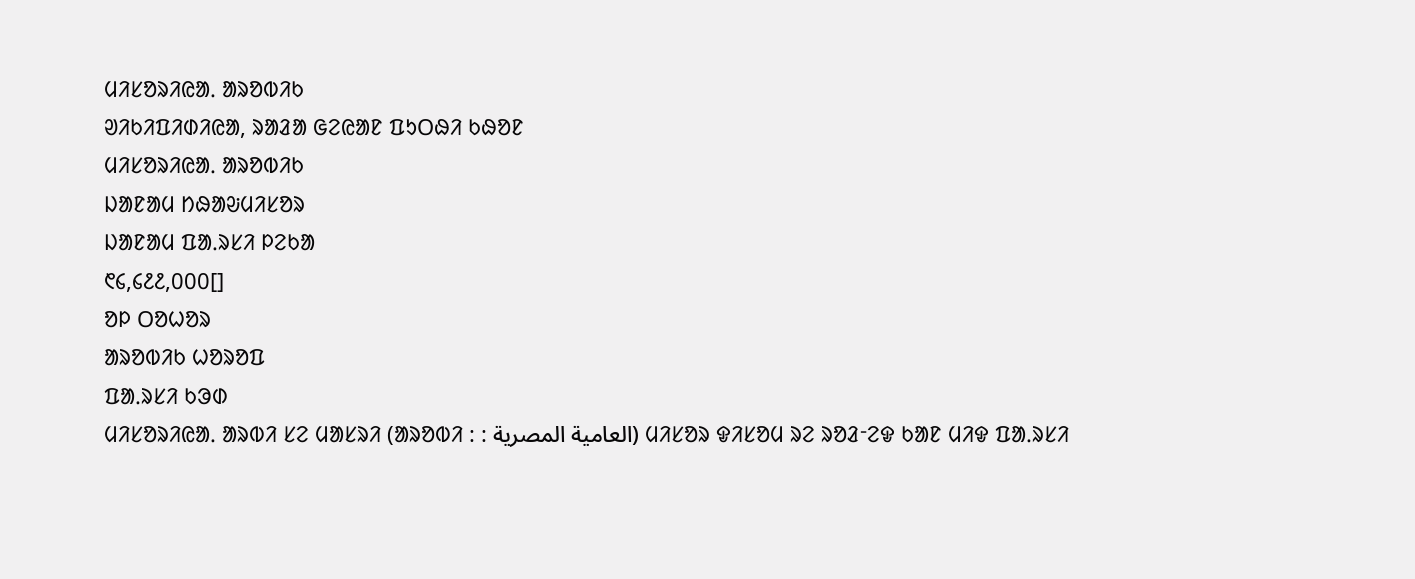ᱢᱤᱥᱚᱨᱤᱭᱟᱹ ᱟᱨᱚᱵᱤᱠ
ᱣᱤᱠᱤᱯᱤᱰᱤᱭᱟ, ᱨᱟᱲᱟ ᱜᱮᱭᱟᱱ ᱯᱩᱛᱷᱤ ᱠᱷᱚᱱ
ᱢᱤᱥᱚᱨᱤᱭᱟᱹ ᱟᱨᱚᱵᱤᱠ
ᱡᱟᱱᱟᱢ ᱴᱷᱟᱶᱢᱤᱥᱚᱨ
ᱡᱟᱱᱟᱢ ᱯᱟᱹᱨᱥᱤ ᱞᱮᱠᱟ
᱖᱔,᱔᱒᱒,᱐᱐᱐[]
ᱚᱞ ᱛᱚᱦᱚᱨ
ᱟᱨᱚᱵᱤᱠ ᱦᱚᱨᱚᱯ
ᱯᱟᱹᱨᱥᱤ ᱠᱳᱰ
ᱢᱤᱥᱚᱨᱤᱭᱟᱹ ᱟᱨᱵᱤ ᱥᱮ ᱢᱟᱥᱨᱤ (ᱟᱨᱚᱵᱤ : : العامية المصرية) ᱢᱤᱥᱚᱨ ᱫᱤᱥᱚᱢ ᱨᱮ ᱨᱚᱲᱼᱮᱫ ᱠᱟᱱ ᱢᱤᱫ ᱯᱟᱹᱨᱥᱤ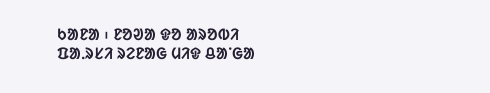ᱠᱟᱱᱟ ᱾ ᱱᱚᱣᱟ ᱫᱚ ᱟᱨᱚᱵᱤ ᱯᱟᱹᱨᱥᱤ ᱨᱮᱱᱟᱜ ᱢᱤᱫ ᱪᱟᱸᱜᱟ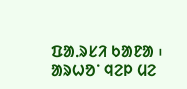ᱯᱟᱹᱨᱥᱤ ᱠᱟᱱᱟ ᱾
ᱟᱨᱦᱚᱸ ᱧᱮᱞ ᱢᱮ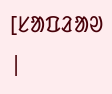[ᱥᱟᱯᱲᱟᱣ |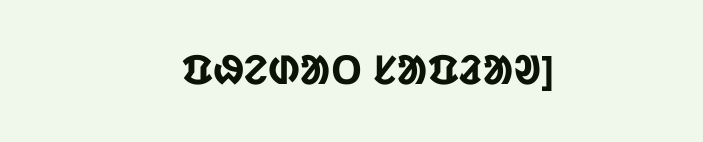ᱯᱷᱮᱰᱟᱛ ᱥᱟᱯᱲᱟᱣ]